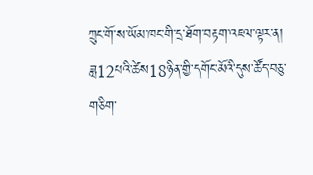ཀྲུང་གོ་ས་ཡོམ་ཁང་གི་དྲ་ཐོག་བརྟག་འཇལ་ལྟར་ན། ཟླ12པའི་ཚེས18ཉིན་གྱི་དགོང་མོའི་དུས་ཚོད་བཅུ་གཅིག་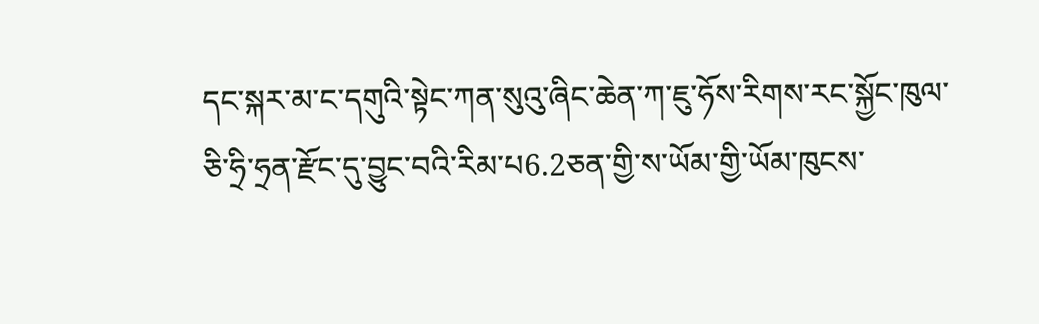དང་སྐར་མ་ང་དགུའི་སྟེང་ཀན་སུའུ་ཞིང་ཆེན་ཀ་ཇུ་ཧོས་རིགས་རང་སྐྱོང་ཁུལ་ཅི་ཧྲི་ཧྲན་རྫོང་དུ་བྱུང་བའི་རིམ་པ6.2ཅན་གྱི་ས་ཡོམ་གྱི་ཡོམ་ཁུངས་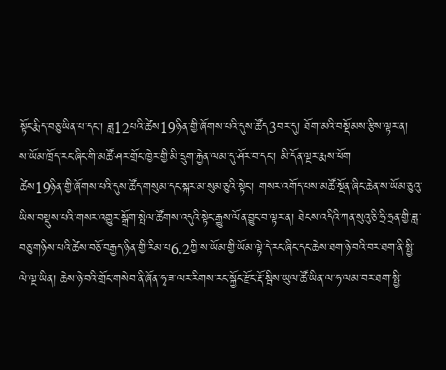སྟོང་རྨིད་བཅུ་ཡིན་པ་དང་། ཟླ12པའི་ཚེས19ཉིན་གྱི་ཞོགས་པའི་དུས་ཚོད3བར་དུ། ཐོག་མའི་བསྡོམས་རྩིས་ལྟར་ན། ས་ཡོམ་ཁྲོད་རང་ཞིང་གི་མཚོ་ཤར་གྲོང་ཁྱེར་གྱི་མི་དྲུག་རྐྱེན་ལམ་དུ་ཤོར་བ་དང་། མི་དོན་ལྔར་རྨས་ཕོག
ཚེས19ཉིན་གྱི་ཞོགས་པའི་དུས་ཚོད་གསུམ་དང་སྐར་མ་སུམ་ཅུའི་སྟེང་། གསར་འགོད་པས་མཚོ་སྔོན་ཞིང་ཆེན་ས་ཡོམ་ཅུའུ་ཡིས་བསྡུས་པའི་གསར་འགྱུར་སྒྲོག་སྤེལ་ཚོགས་འདུའི་སྟེང་རྒྱུས་ལོན་བྱུང་བ་ལྟར་ན། ཐེངས་འདིའི་ཀན་སུའུ་ཅི་ཧྲི་ཧྲན་གྱི་ཟླ་བཅུ་གཉིས་པའི་ཚེས་བཅོ་བརྒྱད་ཉིན་གྱི་རིམ་པ6.2ཀྱི་ས་ཡོམ་གྱི་ཡོམ་ལྟེ་དེ་རང་ཞིང་དང་ཆེས་ཐག་ཉེ་བའི་བར་ཐག་ནི་སྤྱི་ལེ་ལྔ་ཡིན། ཆེས་ཉེ་བའི་གྲོང་གསེབ་ནི་ཞོན་ཧྭ་ཟ་ལར་རིགས་རང་སྐྱོང་རྫོང་རྡོ་སྦིས་ཡུལ་ཚོ་ཡིན་ལ་ཧ་ལམ་བར་ཐག་སྤྱི་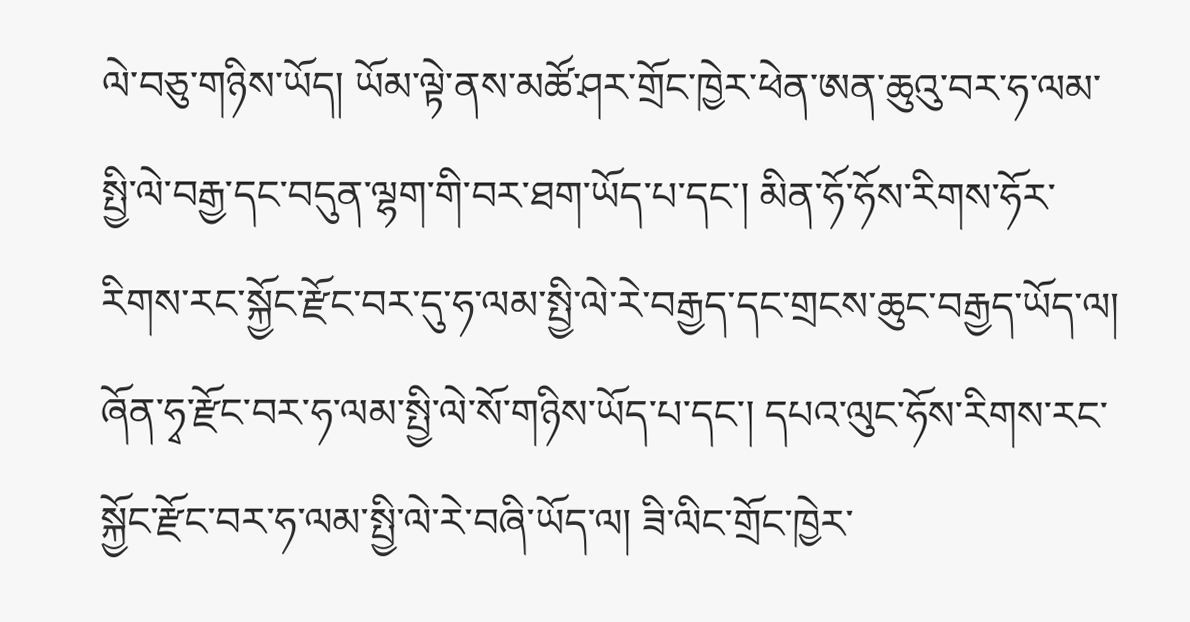ལེ་བཅུ་གཉིས་ཡོད། ཡོམ་ལྟེ་ནས་མཚོ་ཤར་གྲོང་ཁྱེར་ཕེན་ཨན་ཆུའུ་བར་ཧ་ལམ་སྤྱི་ལེ་བརྒྱ་དང་བདུན་ལྷག་གི་བར་ཐག་ཡོད་པ་དང་། མིན་ཧོ་ཧོས་རིགས་ཧོར་རིགས་རང་སྐྱོང་རྫོང་བར་དུ་ཧ་ལམ་སྤྱི་ལེ་རེ་བརྒྱད་དང་གྲངས་ཆུང་བརྒྱད་ཡོད་ལ། ཞོན་ཧྭ་རྫོང་བར་ཧ་ལམ་སྤྱི་ལེ་སོ་གཉིས་ཡོད་པ་དང་། དཔའ་ལུང་ཧོས་རིགས་རང་སྐྱོང་རྫོང་བར་ཧ་ལམ་སྤྱི་ལེ་རེ་བཞི་ཡོད་ལ། ཟི་ལིང་གྲོང་ཁྱེར་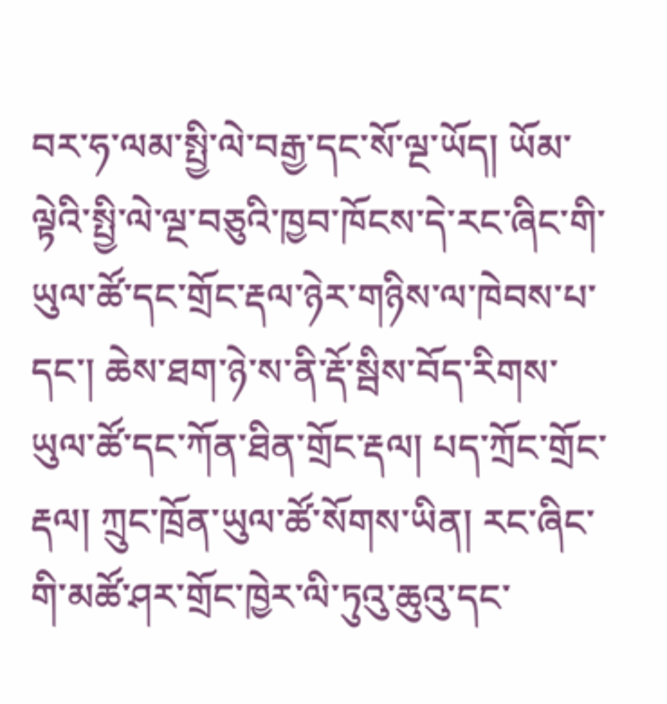བར་ཧ་ལམ་སྤྱི་ལེ་བརྒྱ་དང་སོ་ལྔ་ཡོད། ཡོམ་ལྟེའི་སྤྱི་ལེ་ལྔ་བཅུའི་ཁྱབ་ཁོངས་དེ་རང་ཞིང་གི་ཡུལ་ཚོ་དང་གྲོང་རྡལ་ཉེར་གཉིས་ལ་ཁེབས་པ་དང་། ཆེས་ཐག་ཉེ་ས་ནི་རྡོ་སྦིས་བོད་རིགས་ཡུལ་ཚོ་དང་ཀོན་ཐིན་གྲོང་རྡལ། པད་ཀྲོང་གྲོང་རྡལ། ཀྲུང་ཁྲོན་ཡུལ་ཚོ་སོགས་ཡིན། རང་ཞིང་གི་མཚོ་ཤར་གྲོང་ཁྱེར་ལི་ཏུའུ་ཆུའུ་དང་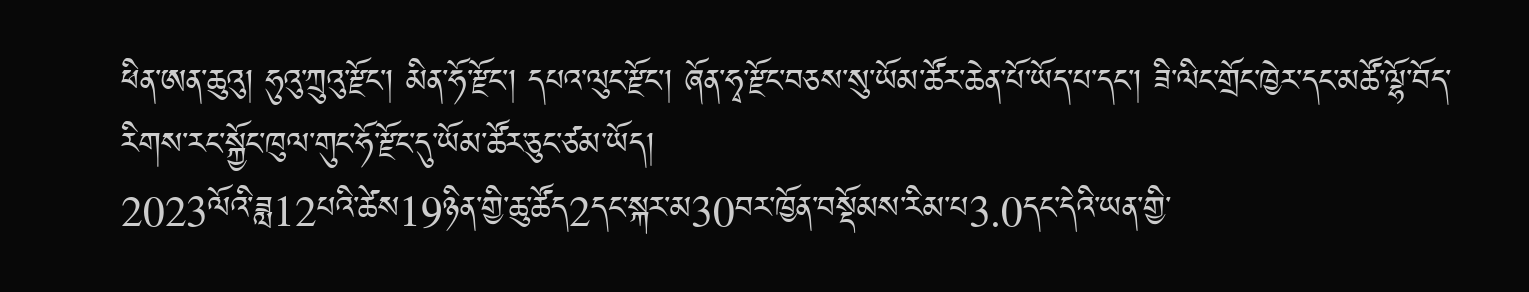ཕིན་ཨན་ཆུའུ། ཧུའུ་ཀྲུའུ་རྫོང་། མིན་ཧོ་རྫོང་། དཔའ་ལུང་རྫོང་། ཞོན་ཧྭ་རྫོང་བཅས་སུ་ཡོམ་ཚོར་ཆེན་པོ་ཡོད་པ་དང་། ཟི་ལིང་གྲོང་ཁྱེར་དང་མཚོ་ལྷོ་བོད་རིགས་རང་སྐྱོང་ཁུལ་གུང་ཧོ་རྫོང་དུ་ཡོམ་ཚོར་ཅུང་ཙམ་ཡོད།
2023ལོའི་ཟླ12པའི་ཚེས19ཉིན་གྱི་ཆུ་ཚོད2དང་སྐར་མ30བར་ཁྱོན་བསྡོམས་རིམ་པ3.0དང་དེའི་ཡན་གྱི་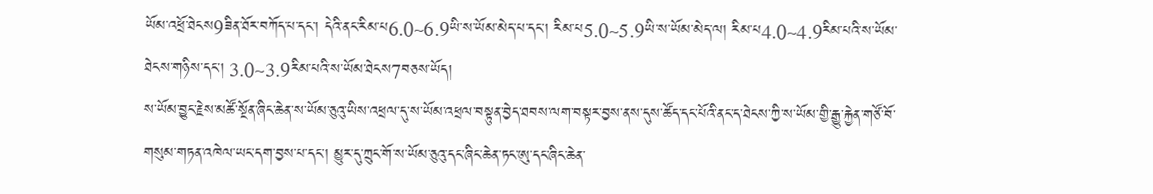ཡོམ་འཕྲོ་ཐེངས9ཟིན་ཐོར་བཀོད་པ་དང་། དེའི་ནང་རིམ་པ6.0~6.9ཡི་ས་ཡོམ་མེད་པ་དང་། རིམ་པ5.0~5.9ཡི་ས་ཡོམ་མེད་ལ། རིམ་པ4.0~4.9རིམ་པའི་ས་ཡོམ་ཐེངས་གཉིས་དང་། 3.0~3.9རིམ་པའི་ས་ཡོམ་ཐེངས7བཅས་ཡོད།
ས་ཡོམ་བྱུང་རྗེས་མཚོ་སྔོན་ཞིང་ཆེན་ས་ཡོམ་ཅུའུ་ཡིས་འཕྲལ་དུ་ས་ཡོམ་འཕྲལ་བསྟུན་བྱེད་ཐབས་ལག་བསྟར་བྱས་ནས་དུས་ཚོད་དང་པོའི་ནང་ད་ཐེངས་ཀྱི་ས་ཡོམ་གྱི་རྒྱུ་རྐྱེན་གཙོ་བོ་གསུམ་གཏན་འཁེལ་ཡང་དག་བྱས་པ་དང་། མྱུར་དུ་ཀྲུང་གོ་ས་ཡོམ་ཅུའུ་དང་ཞིང་ཆེན་ཏང་ཨུ་དང་ཞིང་ཆེན་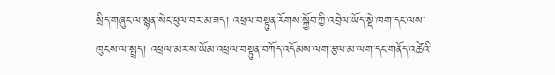སྲིད་གཞུང་ལ་སྙན་སེང་ཕུལ་བར་མ་ཟད། འཕྲལ་བསྟུན་རོགས་སྐྱོབ་ཀྱི་འབྲེལ་ཡོད་སྡེ་ཁག་དང་ལས་ཁུངས་ལ་སྤྲད། འཕྲལ་མར་ས་ཡོམ་འཕྲལ་བསྟུན་བཀོད་འདོམས་ལག་རྩལ་མ་ལག་དང་གནོད་འཚེའི་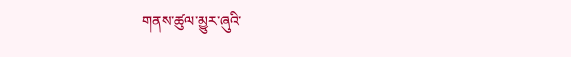གནས་ཚུལ་མྱུར་ཞུའི་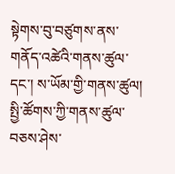སྟེགས་བུ་བཙུགས་ནས་གནོད་འཚེའི་གནས་ཚུལ་དང་། ས་ཡོམ་གྱི་གནས་ཚུལ། སྤྱི་ཚོགས་ཀྱི་གནས་ཚུལ་བཅས་ཤེས་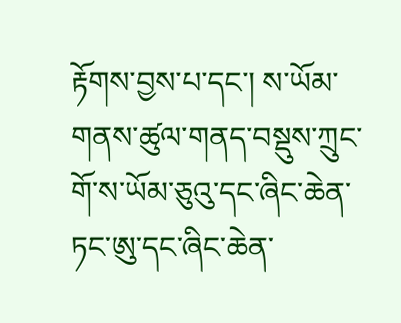རྟོགས་བྱས་པ་དང་། ས་ཡོམ་གནས་ཚུལ་གནད་བསྡུས་ཀྲུང་གོ་ས་ཡོམ་ཅུའུ་དང་ཞིང་ཆེན་ཏང་ཨུ་དང་ཞིང་ཆེན་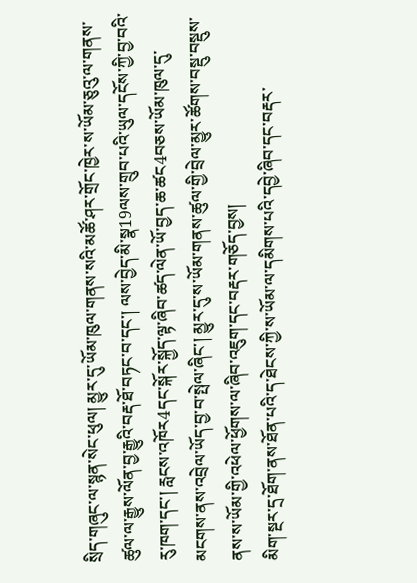སྲིད་གཞུང་ལ་སྙན་སེང་ཕུལ། མྱུར་དུ་ཡོམ་ཁུལ་གནས་སའི་མཚོ་ཤར་གྲོང་ཁྱེར་ས་ཡོམ་ཅུའུ་ལ་གནས་ཚུལ་ལ་རྒྱུས་ལོན་བྱ་རྒྱུའི་བརྡ་ཐོ་བཏང་བ་དང་། ལས་བྱེད་མི་སྣ19ལས་གྲུབ་པའི་ཡུལ་དངོས་ཀྱི་བྱ་བའི་རུ་ཁག་དང་། རླངས་འཁོར4དང་སྐོར་སྐྱོད་ལྟ་ཞིབ་ཚད་ལེན་ཡོ་བྱད་ཆ་ཚང4བཅས་ཡོམ་ཁུལ་དུ་མངགས་ནས་འབྲེལ་ཡོད་བྱ་བ་སྤེལ་ཞིང་། མྱུར་དུ་ས་ཡོམ་གནས་ཚུལ་གྱི་བྲེལ་མྱུར་ཚོགས་བསྡུ་བསྡུས་ནས་ས་ཡོམ་གྱི་འཕེལ་ཕྱོགས་ལ་ཞིབ་འཇུག་དང་བརྡར་གཅོད་བྱས།
མིག་སྔར་དྲ་ཐོག་ནས་ཐོན་པའི་ད་ཐེངས་ཀྱི་ས་ཡོམ་ལ་དམིགས་པའི་དབྱེ་ཞིབ་དང་བརྡར་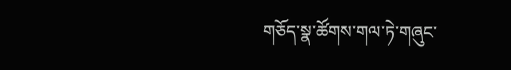གཅོད་སྣ་ཚོགས་གལ་ཏེ་གཞུང་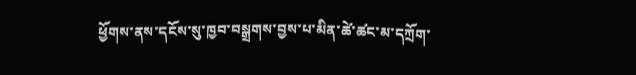ཕྱོགས་ནས་དངོས་སུ་ཁྱབ་བསྒྲགས་བྱས་པ་མིན་ཚེ་ཚང་མ་དཀྲོག་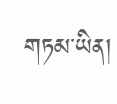གཏམ་ཡིན།